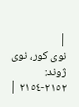|
نوى کور، نوى ژوند: ٢١٥٢-٢١٥٤ |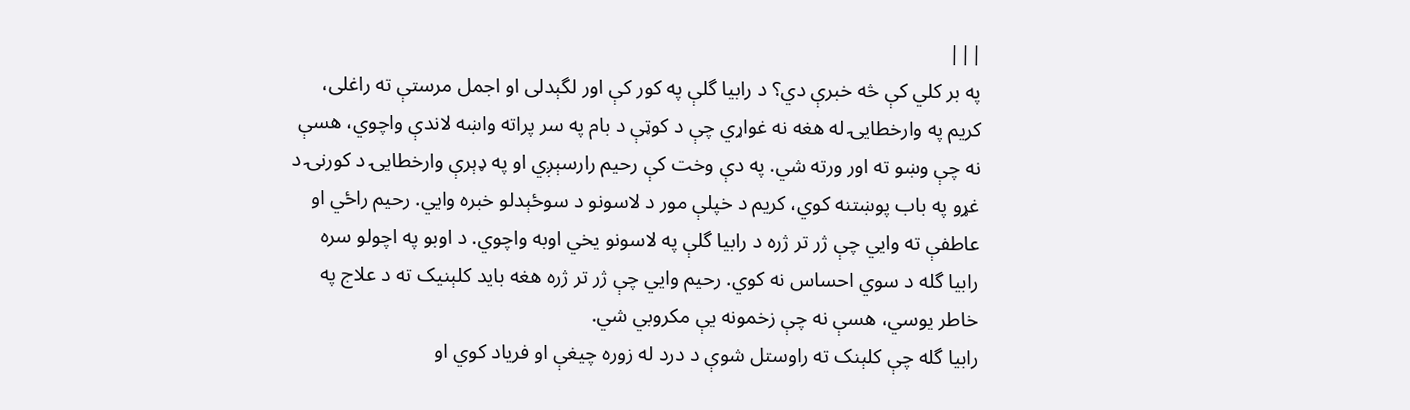|||
په بر کلي کې څه خبرې دي؟ د رابيا گلې په کور کې اور لگېدلى او اجمل مرستې ته راغلى، کريم په وارخطايۍ له هغه نه غواړي چې د کوټې د بام په سر پراته واښه لاندې واچوي، هسې نه چې وښو ته اور ورته شي. په دې وخت کې رحيم رارسېږي او په ډېرې وارخطايۍ د کورنۍ د غړو په باب پوښتنه کوي، کريم د خپلې مور د لاسونو د سوځېدلو خبره وايي. رحيم راځي او عاطفې ته وايي چې ژر تر ژره د رابيا گلې په لاسونو يخي اوبه واچوي. د اوبو په اچولو سره رابيا گله د سوي احساس نه کوي. رحيم وايي چې ژر تر ژره هغه بايد کلېنيک ته د علاج په خاطر يوسي، هسې نه چې زخمونه يې مکروبي شي.
رابيا گله چې کلېنک ته راوستل شوې د درد له زوره چيغې او فرياد کوي او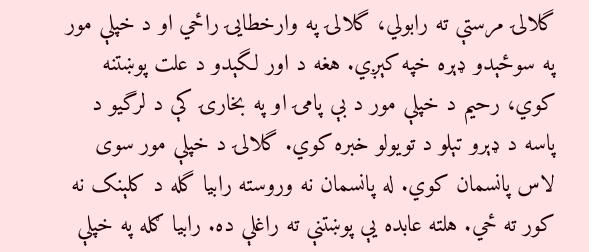گلالۍ مرستې ته رابولي، گلالۍ په وارخطايۍ راځي او د خپلې مور په سوځېدو ډېره خپه کېږي. هغه د اور لگېدو د علت پوښتنه کوي، رحيم د خپلې مور د بې پامۍ او په بخارۍ کې د لرگيو د پاسه د ډېرو تېلو د تويولو خبره کوي. گلالۍ د خپلې مور سوى لاس پانسمان کوي. له پانسمان نه وروسته رابيا گله د کلېنک نه کور ته ځي. هلته عابده يې پوښتنې ته راغلې ده. رابيا ګله په خپلې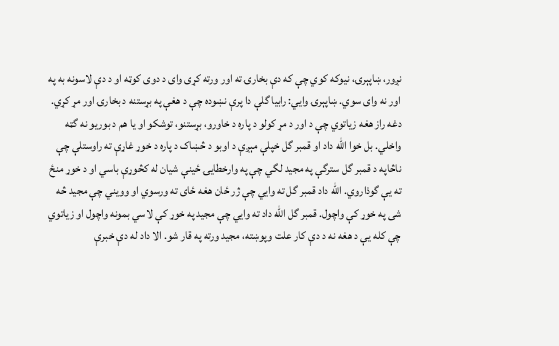نږور، ښاپېرۍ، نيوکه کوي چې که دې بخارۍ ته اور ورته کړى واى د دوى کوټه او د دې لاسونه به په اور نه واى سوي. ښاپېرۍ وايي: رابيا گلې دا پرې نښوده چې د هغې په بړستنه د بخارۍ اور مړ کړي.
دغه راز هغه زياتوي چې د اور د مړ کولو د پاره د خاورو، بړستنو، توشکو او يا هم د بوريو نه گټه واخلي. بل خوا الله داد او قمبر گل خپلې مېږې د اوبو د څښاک د پاره د خوړ غاړې ته راوستلې چې ناڅاپه د قمبر گل سترگې په مجيد لگي چې په وارخطايۍ ځينې شيان له کڅوړې باسي او د خوړ منځ ته يې گوذاروي. الله داد قمبر گل ته وايي چې ژر ځان هغه ځاى ته ورسوي او وويني چې مجيد څه شى په خوړ کې واچول. قمبر گل الله داد ته وايي چې مجيد په خوړ کې لاسي بمونه واچول او زياتوي چې کله يې د هغه نه د دې کار علت وپوښته، مجيد ورته په قار شو. الا داد له دې خبرې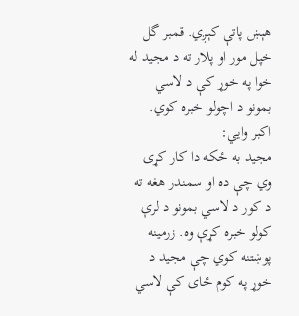هېښ پاتې کېږي. قمبر گل خپل مور او پلار ته د مجيد له خوا په خوړ کې د لاسي بمونو د اچولو خبره کوي. اکبر وايي:
مجيد به ځکه دا کار کړى وي چې ده او سمندر هغه ته د کور د لاسي بمونو د لرې کولو خبره کړې وه. زرمينه پوښتنه کوي چې مجيد د خوړ په کوم ځاى کې لاسي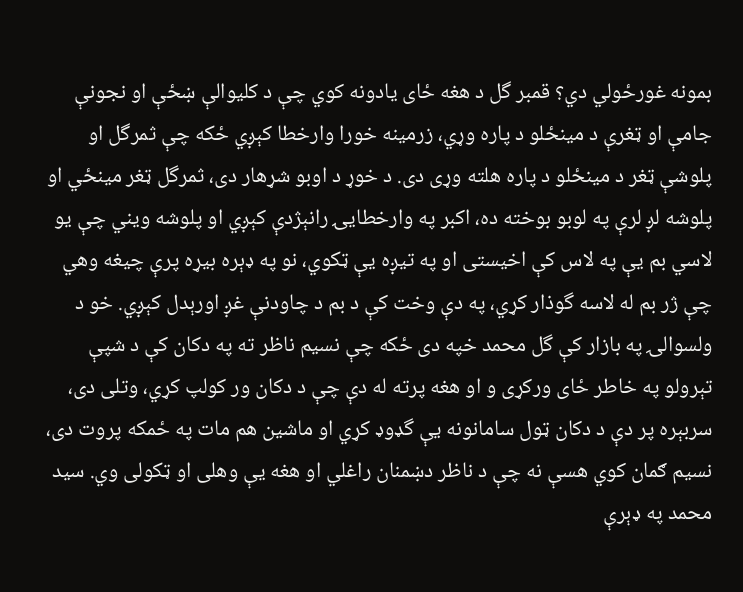بمونه غورځولي دي؟ قمبر گل د هغه ځاى يادونه کوي چې د کليوالې ښځې او نجونې جامې او ټغرې د مينځلو د پاره وړي، زرمينه خورا وارخطا کېږي ځکه چې ثمرگل او پلوشې ټغر د مينځلو د پاره هلته وړى دى. د خوړ د اوبو شړهار دى، ثمرگل ټغر مينځي او پلوشه لږ لرې په لوبو بوخته ده، اکبر په وارخطايۍ رانېژدې کېږي او پلوشه ويني چې يو لاسي بم يې په لاس کې اخيستى او په تيږه يې ټکوي، نو په ډېره بيړه پرې چيغه وهي چې ژر بم له لاسه گوذار کړي، په دې وخت کې د بم د چاودنې غږ اورېدل کېږي. خو د ولسوالۍ په بازار کې گل محمد خپه دى ځکه چې نسيم ناظر ته په دکان کې د شپې تېرولو په خاطر ځاى ورکړى و او هغه پرته له دې چې د دکان ور کولپ کړي، وتلى دى، سربېره پر دې د دکان ټول سامانونه يې گډوډ کړي او ماشين هم مات په ځمکه پروت دى، نسيم ګمان کوي هسې نه چې د ناظر دښمنان راغلي او هغه يې وهلى او ټکولى وي. سيد محمد په ډېرې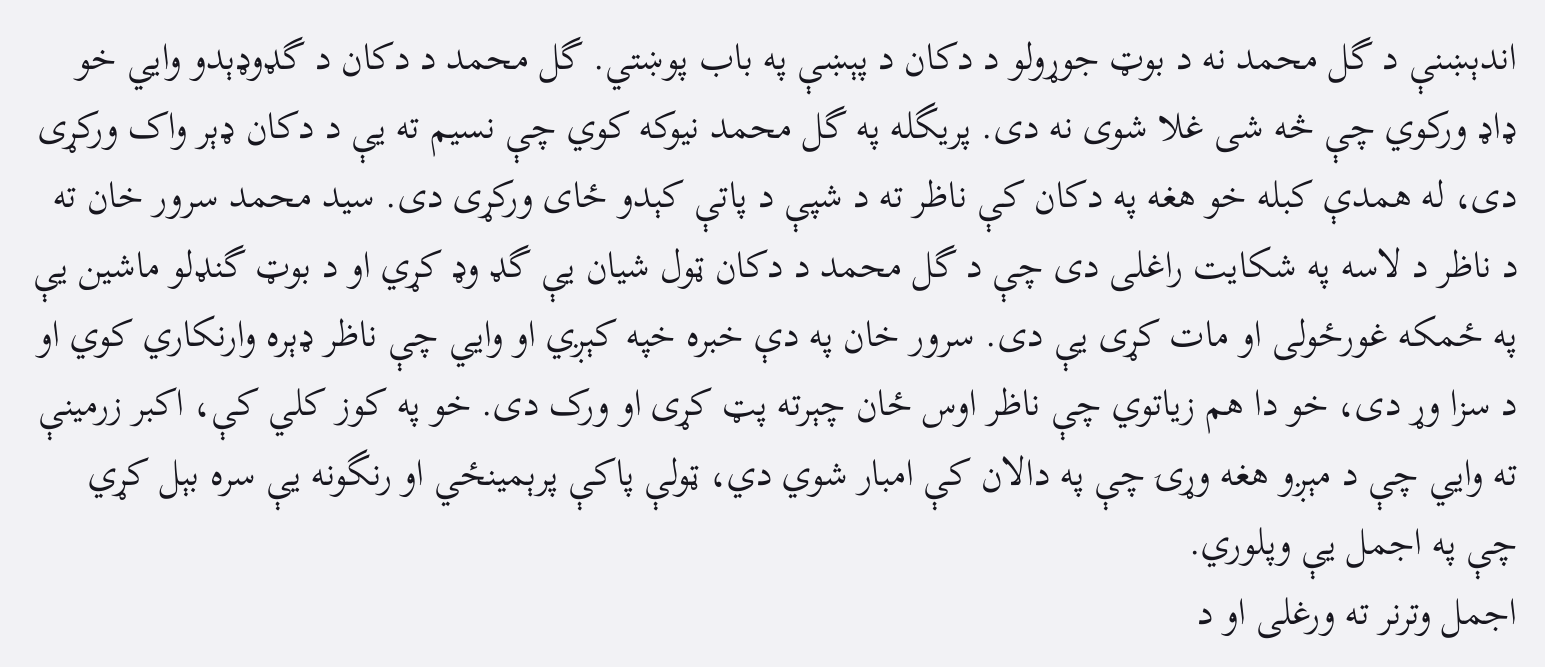اندېښنې د گل محمد نه د بوټ جوړولو د دکان د پېښې په باب پوښتي. گل محمد د دکان د گډوډېدو وايي خو ډاډ ورکوي چې څه شى غلا شوى نه دى. پريگله په گل محمد نيوکه کوي چې نسيم ته يې د دکان ډېر واک ورکړى دى، له همدې کبله خو هغه په دکان کې ناظر ته د شپې د پاتې کېدو ځاى ورکړى دى. سيد محمد سرور خان ته د ناظر د لاسه په شکايت راغلى دى چې د گل محمد د دکان ټول شيان يې گډ وډ کړي او د بوټ گنډلو ماشين يې په ځمکه غورځولى او مات کړى يې دى. سرور خان په دې خبره خپه کېږي او وايي چې ناظر ډېره وارنکاري کوي او د سزا وړ دى، خو دا هم زياتوي چې ناظر اوس ځان چېرته پټ کړى او ورک دى. خو په کوز کلي کې، اکبر زرمينې ته وايي چې د مېږو هغه وړۍ چې په دالان کې امبار شوي دي، ټولې پاکې پرېمينځي او رنگونه يې سره بېل کړي چې په اجمل يې وپلوري.
اجمل وترنر ته ورغلى او د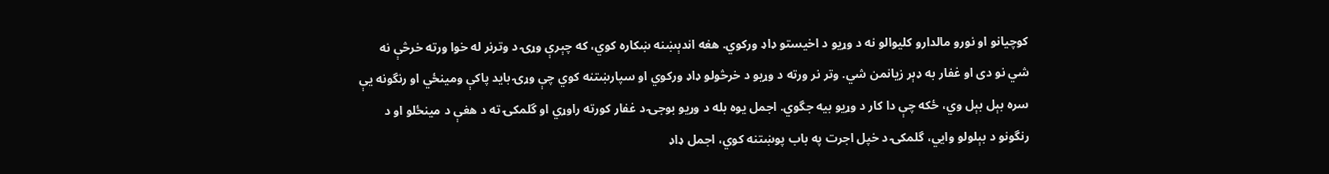کوچيانو او نورو مالدارو کليوالو نه د وړيو د اخيستو ډاډ ورکوي. هغه اندېښنه ښکاره کوي، که چېرې وړۍ د وترنر له خوا ورته خرڅې نه شي نو دى او غفار به ډېر زيانمن شي. وتر نر ورته د وړيو د خرڅولو ډاډ ورکوي او سپارښتنه کوي چې وړۍ بايد پاکې ومينځي او رنگونه يې سره بېل بېل وي، ځکه چې دا کار د وړيو بيه جگوي. اجمل يوه بله د وړيو بوجۍ د غفار کورته راوړي او گلمکۍ ته د هغې د مينځلو او د رنگونو د بېلولو وايي، گلمکۍ د خپل اجرت په باب پوښتنه کوي، اجمل ډاډ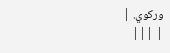ورکوي. |
| |||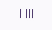| |||